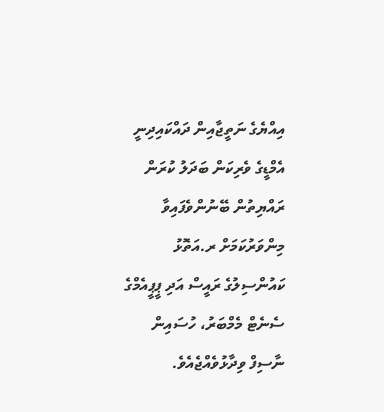އިއްޔެގެ ނަތީޖާއިން ދައްކައިދިނީ އެމްޑީގެ ވެރިކަން ބަދަލު ކުރަން ރައްޔިތުން ބޭނުންވެފައިވާ މިންވަރުކަމަށް ރ.އަތޮޅު ކައުންސިލުގެ ރައީސް އަދި ޕީޕީއެމްގެ ސެނެޓް މެމްބަރު، ހުސައިން ނާސިފް ވިދާޅުވެއްޖެއެވެ.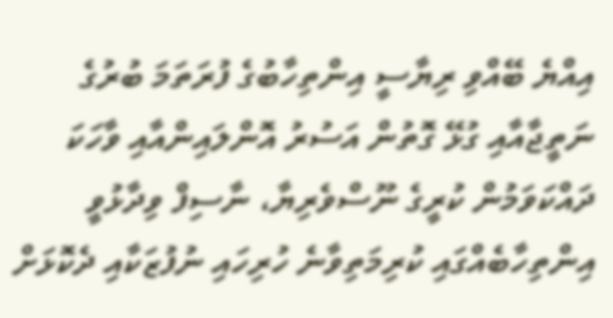އިއްޔެ ބޭއްވި ރިޔާސީ އިންތިހާބުގެ ފުރަތަމަ ބުރުގެ ނަތީޖާއާއި ގުޅޭ ގޮތުން އަސުރު އޮންލައިންއާއި ވާހަކަ ދައްކަވަމުން ކުރީގެ ނޫސްވެރިޔާ، ނާސިފް ވިދާޅުވީ އިންތިހާބެއްގައި ކުރިމަތިވާނެ ހުރިހައި ނުފުޒަކާއި ދެކޮޅަށް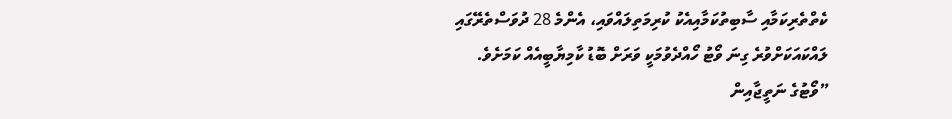ކެތްތެރިކަމާއި ސާބިތުކަމާއިއެކު ކުރިމަތިލައްވައި، އެންމެ 28 ދުވަސްތެރޭގައި ލައްކައަކަށްވުރެ ގިނަ ވޯޓު ހޯއްދެވުމަކީ ވަރަށް ބޮޑު ކާމިޔާބީއެއް ކަމަށެވެ.
”ވޯޓުގެ ނަތީޖާއިން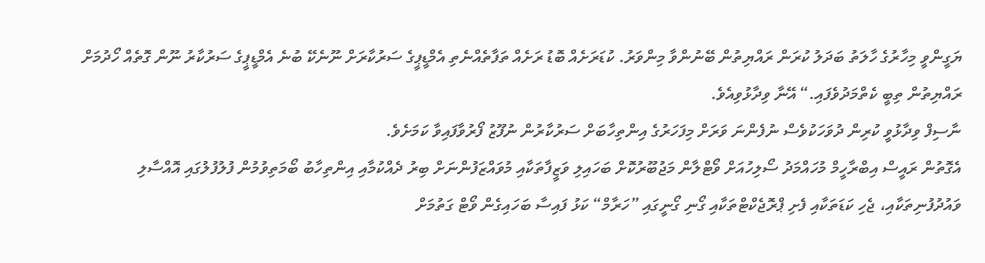ޔަގީންވީ މިހާރުގެ ހާލަތު ބަދަލު ކުރަން ރައްޔިތުން ބޭނުންވާ މިންވަރު. ކުޑަރަށެއް ބޮޑު ރަށެއް ތަފާތެއްނެތި އެމްޑީޕީގެ ސަރުކާރަށް ނޫނެކޭ ބުނެ އެމްޑީޕީގެ ސަރުކާރު ނޫން ގޮތެއް ހޯދުމަށް ރައްޔިތުން ތިބީ ކެތްމަދުވެފައި.“ އޭނާ ވިދާޅުވިއެވެ.
ނާސިފް ވިދާޅުވީ ކުރިން ދުވަހަކުވެސް ނުފެންނަ ވަރަށް މިފަހަރުގެ އިންތިހާބަށް ސަރުކާރުން ނުފޫޒު ފޯރުވާފައިވާ ކަމަށެވެ.
އެގޮތުން ރައީސް އިބްރާހީމް މުހައްމަދު ސޯލިހުއަށް ވޯޓްލާން މަޖުބޫރުކޮށް ބަހައިލި ވަޒީފާތަކާއި މުވައްޒަފުންނަށް ބިރު ދެއްކުމާއި އިންތިހާބު ބޯމަތިވުމުން ފުލުފުލުގައި އޮއްސާލި ވައުދުފުނިތަކާއި، ޖެހި ކަޑަތަކާއި ފެށި ޕްރޮޖެކްޓްތަކާއި ގޯނި ގޯނީގައި ”ހަރާމް“ ކަޅު ފައިސާ ބަހައިގެން ވޯޓް ގަތުމަށް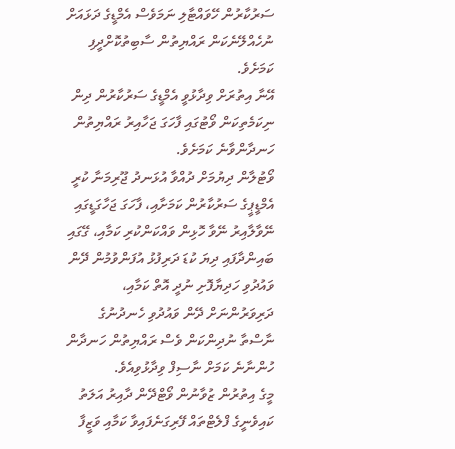ސަރުކާރުން ހޭވައްޓާލި ނަމަވެސް އެމްޑީގެ ދަޅައަށް ނުހެއްލޭނެކަން ރައްޔިތުން ސާބިތުކޮށްދީފި ކަމަށެވެ.
އޭނާ އިތުރަށް ވިދާޅުވީ އެމްޑީގެ ސަރުކާރުން ދިން ނިކަމެތިކަން ވޯޓުގައި ފާހަގަ ޖަހާއިރު ރައްޔިތުން ހަނދާންވާނެ ކަމަށެވެ.
ވޯޓުލާން ދިޔުމަށް ދުއްވާ އުޅަނދު ޖޫރިމަނާ ކުރީ އެމްޑީޕީގެ ސަރުކާރުން ކަމަށާއި، ފާހަގަ ޖަހާގަޑީގައި ނޭވާލާއިރު ނޭވާ ހޮޅިން ވައްކަންކުރި ކަމާއި، ގޭގައި ބައިންދާފައި ދިޔަ ކުޑަ ދަރިފުޅު އުފަންވުމުން ދޭން ވައުދުވި ހަދިޔާފޮށި ނުދީ އޮތް ކަމާއި، ދަރިވަރުންނަށް ދޭން ވައުދުވި ހެނދުނުގެ ނާސްތާ ނުދިންކަން ވެސް ރައްޔިތުން ހަނދާން ހުންނާނެ ކަމަށް ނާސިފް ވިދާޅުވިއެވެ.
މީގެ އިތުރުން ޒުވާނުން ވޯޓްދޭން ދާއިރު އަލަތު ކައިވެނީގެ ފްލެޓްތައް ފޭރިގަނެފައިވާ ކަމާއި ވަޒީފާ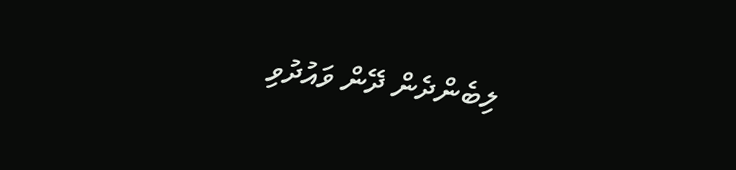ލިބެންދެން ދޭން ވައުދުވި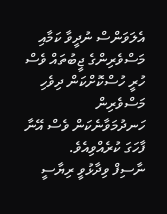އެލަވަންސް ނުދީވާ ކަމާއި މަސްވެރިންގެ ޖީބުތައް ވެސް ހުރީ ހުސްކޮށްކަން ދިވެހި މަސްވެރިން ހަނދުމަވާނެކަން ވެސް އޭނާ ފާހަގަ ކުރެއްވިއެވެ.
ނާސިފް ވިދާޅުވީ ރިޔާސީ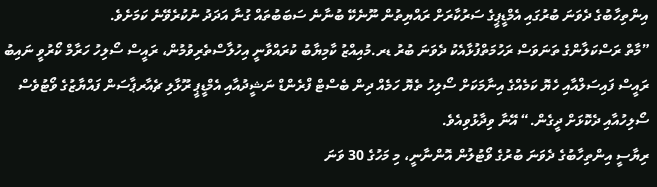އިންތިހާބުގެ ދެވަނަ ބުރުގައި އެމްޑީޕީގެ ސަރުކާރަށް ރައްޔިތުން ނޫނެކޭ ބުނާނެ ސަބަބުތައް ގުނާ އަދަދު ނުކުރެވޭނެ ކަމަށެވެ.
”މާތް ރަސްކަލާންގެ ތަނަވަސް ރަހުމަތްފުޅާއެކު ދެވަނަ ބުރު ޑރ.މުއިއްޒު ކާމިޔާބު ކުރައްވާނީ އިހުލާސްތެރިވުމުން، ރައީސް ސޯލިހު ހަރާމް ކޯރުވީ ނައިބު ރައީސް ފައިސަލްއާއި ހެޔޮ ކަމެއްގެ އިނާމަކަށް ސޯލިހު ތެޔޮ ހަމެއް ދިން ބެސްޓް ފްރެންޑް ނަޝީދުއާއި އެމްޑީޕީ ރޫޅާލި ޗެއާރޕާސަން ފައްޔާޒުގެ ވޯޓުވެސް ސޯލިހުއާއި ދެކޮޅަށް ދީގެން.“ އޭނާ ވިދާޅުވިއެވެ.
ރިޔާސީ އިންތިހާބުގެ ދެވަނަ ބުރުގެ ވޯޓުލުން އޮންނާނީ، މި މަހުގެ 30 ވަނަ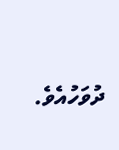ދުވަހުއެވެ.